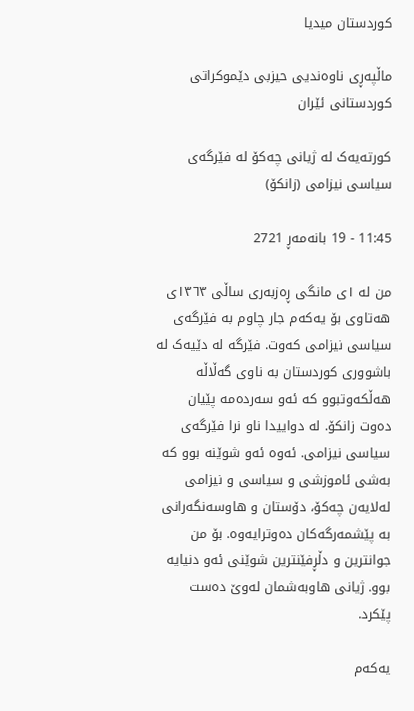کوردستان میدیا

ماڵپەڕی ناوەندیی حیزبی دێموکراتی کوردستانی ئێران

کورتەیەک لە ژیانی چەکۆ لە فێرگەی سیاسی نیزامی (زانکۆ)

11:45 - 19 بانەمەڕ 2721

من لە ١ی مانگی ڕەزبەری ساڵی ١٣٦٣ی هەتاوی بۆ یەکەم جار چاوم بە فێرگەی سیاسی نیزامی کەوت. فێرگە لە دێیەک لە باشووری کوردستان بە ناوی گەڵاڵە هەڵکەوتبوو کە ئەو سەردەمە پێیان دەوت زانکۆ. لە دواییدا ناو نرا فێرگەی سیاسی نیزامی. ئەوە ئەو شوێنە بوو کە بەشی ئاموزشی و سیاسی و نیزامی لەلایەن چەکۆ، دۆستان و هاوسەنگەرانی بە پێشمەرگەکان دەوترایەوە. بۆ من جوانترین و دڵڕفێنترین شوێنی ئەو دنیایە بوو. ژیانی هاوبەشمان لەوێ دەست پێکرد.

یەکەم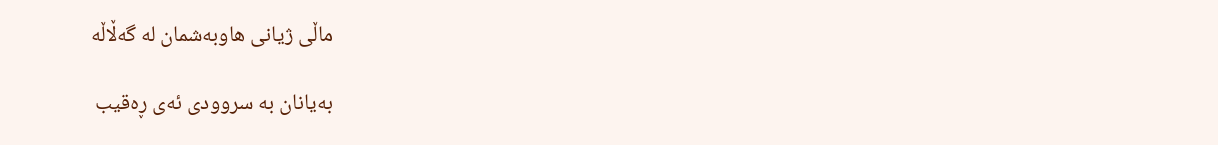ماڵی ژیانی هاوبەشمان لە گەڵاڵە

بەیانان بە سروودی ئەی ڕەقیب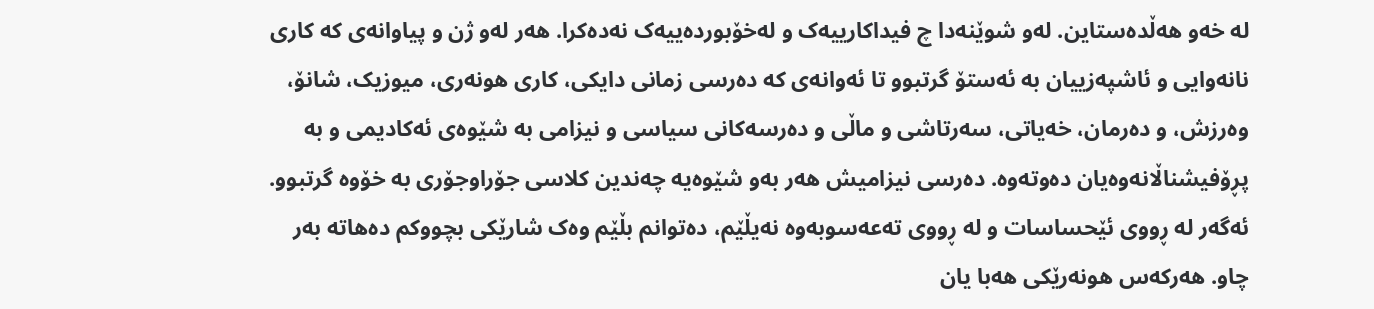لە خەو هەڵدەستاین. لەو شوێنەدا چ فیداکارییەک و لەخۆبوردەییەک نەدەکرا. هەر لەو ژن و پیاوانەی کە کاری نانەوایی و ئاشپەزییان بە ئەستۆ گرتبوو تا ئەوانەی کە دەرسی زمانی دایکی، کاری هونەری، میوزیک، شانۆ، وەرزش، و دەرمان، خەیاتی، سەرتاشی و ماڵی و دەرسەکانی سیاسی و نیزامی بە شێوەی ئەکادیمی و بە پڕۆفیشناڵانەوەیان دەوتەوە. دەرسی نیزامیش هەر بەو شێوەیە چەندین کلاسی جۆراوجۆری بە خۆوە گرتبوو. ئەگەر لە ڕووی ئێحساسات و لە ڕووی تەعەسوبەوە نەیڵێم، دەتوانم بڵێم وەک شارێکی بچووکم دەهاتە بەر چاو. هەرکەس هونەرێکی هەبا یان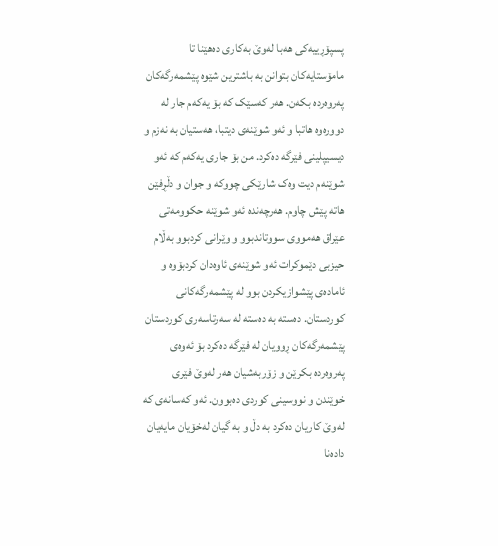پسپۆڕییەکی هەبا لەوێ بەکاری دەهێنا تا مامۆستایەکان بتوانن بە باشترین شێوە پێشمەرگەکان پەروەردە بکەن. هەر کەسێک کە بۆ یەکەم جار لە دوورەوە هاتبا و ئەو شوێنەی دیتبا، هەستیان بە نەزم و دیسیپلینی فێرگە دەکرد. من بۆ جاری یەکەم کە ئەو شوێنەم دیت وەک شارێکی چووکە و جوان و دڵڕفێن هاتە پێش چاوم. هەرچەندە ئەو شوێنە حکوومەتی عێراق هەمووی سووتاندبوو و وێرانی کردبوو بەڵام حیزبی دێموکرات ئەو شوێنەی ئاوەدان کردبۆوە و ئامادەی پێشوازیکردن بوو لە پێشمەرگەکانی کوردستان. دەستە بە دەستە لە سەرتاسەری کوردستان پێشمەرگەکان ڕوویان لە فێرگە دەکرد بۆ ئەوەی پەروەردە بکرێن و زۆربەشیان هەر لەوێ فێری خوێندن و نووسینی کوردی دەبوون. ئەو کەسانەی کە لەوێ کاریان دەکرد بە دڵ و بە گیان لەخۆیان مایەیان دادەنا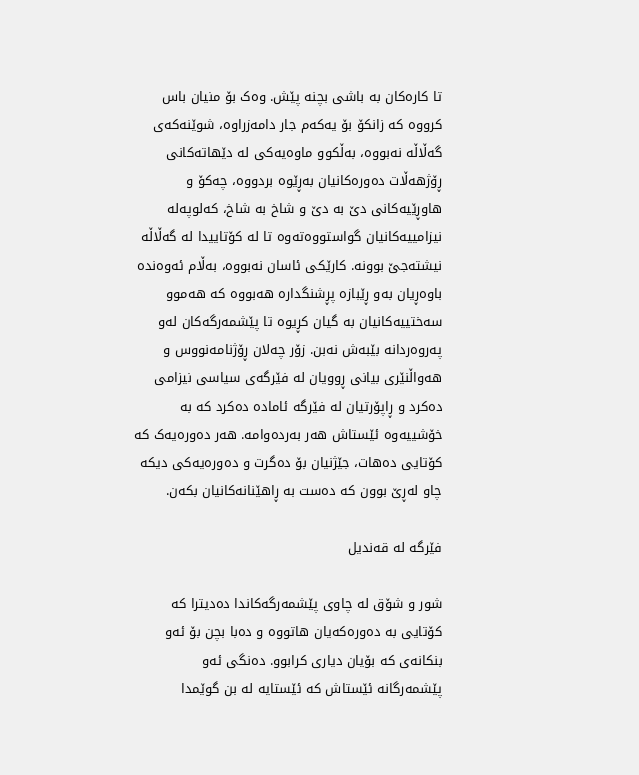تا کارەکان بە باشی بچنە پێش. وەک بۆ منیان باس کرووە کە زانکۆ بۆ یەکەم جار دامەزراوە، شوێنەکەی گەڵاڵە نەبووە، بەڵکوو ماوەیەکی لە دێهاتەکانی ڕۆژهەڵات دەورەکانیان بەڕێوە بردووە، چەکۆ و هاوڕێیەکانی دێ بە دێ و شاخ بە شاخ، کەلوپەلە نیزامییەکانیان گواستووەتەوە تا لە کۆتاییدا لە گەڵاڵە نیشتەجێ بوونە. کارێکی ئاسان نەبووە، بەڵام ئەوەندە باوەڕیان بەو ڕێبازە پڕشنگدارە هەبووە کە هەموو سەختییەکانیان بە گیان کڕیوە تا پێشمەرگەکان لەو پەروەردانە بێبەش نەبن. زۆر چەلان ڕۆژنامەنووس و هەواڵنێری بیانی ڕوویان لە فێرگەی سیاسی نیزامی دەکرد و ڕاپۆرتیان لە فێرگە ئامادە دەکرد کە بە خۆشییەوە ئێستاش هەر بەردەوامە. هەر دەورەیەک کە کۆتایی دەهات، جێژنیان بۆ دەگرت و دەورەیەکی دیکە چاو لەڕێ بوون کە دەست بە ڕاهێنانەکانیان بکەن.

فێرگە لە قەندیل

شور و شۆق لە چاوی پێشمەرگەکاندا دەدیترا کە کۆتایی بە دەورەکەیان هاتووە و دەبا بچن بۆ ئەو بنکانەی کە بۆیان دیاری کرابوو. دەنگی ئەو پێشمەرگانە ئێستاش کە ئێستایە لە بن گوێمدا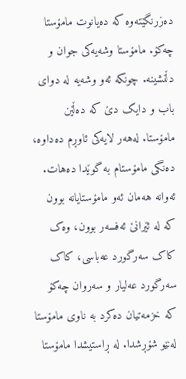دەزرنگێتەوە کە دەیانوت مامۆستا چەکۆ. مامۆستا وشەیەکی جوان و دڵنشینە. چونکە ئەو وشەیە لە دوای باب و دایک دێ کە دەڵێن مامۆستا. لەهەر لایەکی ئاوڕم دەداوە، دەنگی مامۆستام بە گوێدا دەهات. ئەوانە هەمان ئەو مامۆستایانە بوون کە لە ئێرانێ ئەفسەر بوون، وەک کاک سەرگورد عەباسی، کاک سەرگورد عەلیار و سەروان چەکۆ کە خزمەتیان دەکرد بە ناوی مامۆستا لەنێو شۆڕشدا. لە ڕاستیشدا مامۆستا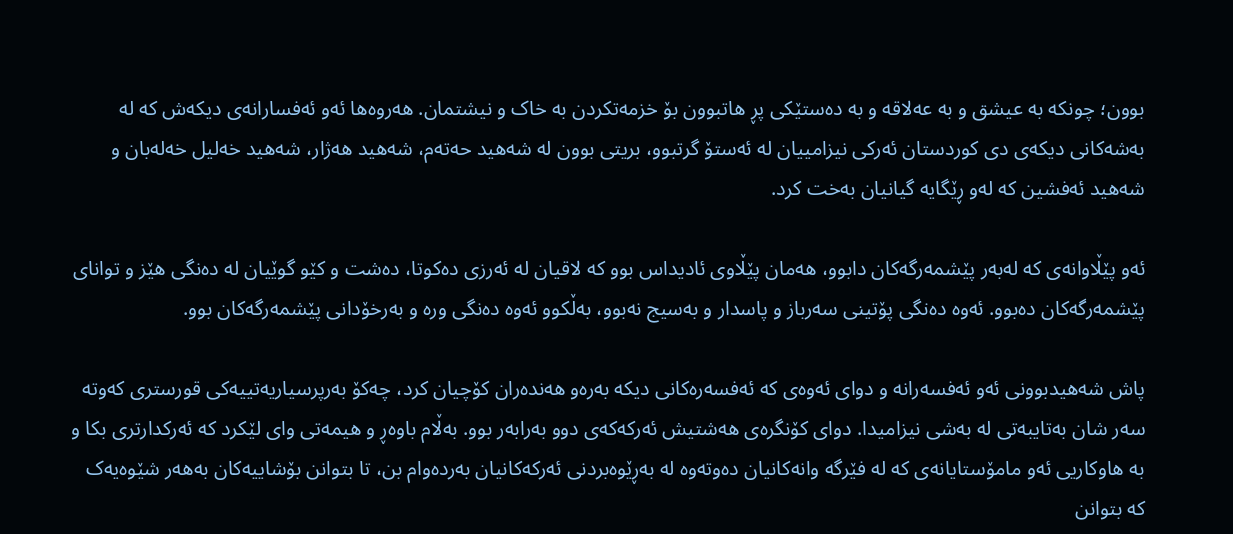بوون؛ چونکە بە عیشق و بە عەلاقە و بە دەستێکی پڕ هاتبوون بۆ خزمەتکردن بە خاک و نیشتمان. هەروەها ئەو ئەفسارانەی دیکەش کە لە بەشەکانی دیکەی دی کوردستان ئەرکی نیزامییان لە ئەستۆ گرتبوو، بریتی بوون لە شەهید حەتەم، شەهید هەژار، شەهید خەلیل خەلەبان و شەهید ئەفشین کە لەو ڕێگایە گیانیان بەخت کرد.

ئەو پێڵاوانەی کە لەبەر پێشمەرگەکان دابوو، هەمان پێڵاوی ئادیداس بوو کە لاقیان لە ئەرزی دەکوتا، دەشت و کێو گوێیان لە دەنگی هێز و توانای پێشمەرگەکان دەبوو. ئەوە دەنگی پۆتینی سەرباز و پاسدار و بەسیج نەبوو، بەڵکوو ئەوە دەنگی ورە و بەرخۆدانی پێشمەرگەکان بوو.

پاش شەهیدبوونی ئەو ئەفسەرانە و دوای ئەوەی کە ئەفسەرەکانی دیکە بەرەو هەندەران کۆچیان کرد، چەکۆ بەرپرسیاریەتییەکی قورستری کەوتە سەر شان بەتایبەتی لە بەشی نیزامیدا. دوای کۆنگرەی هەشتیش ئەرکەکەی دوو بەرابەر بوو. بەڵام باوەڕ و هیمەتی وای لێکرد کە ئەرکدارتری بکا و بە هاوکاریی ئەو مامۆستایانەی کە لە فێرگە وانەکانیان دەوتەوە لە بەڕێوەبردنی ئەرکەکانیان بەردەوام بن، تا بتوانن بۆشاییەکان بەهەر شێوەیەک کە بتوانن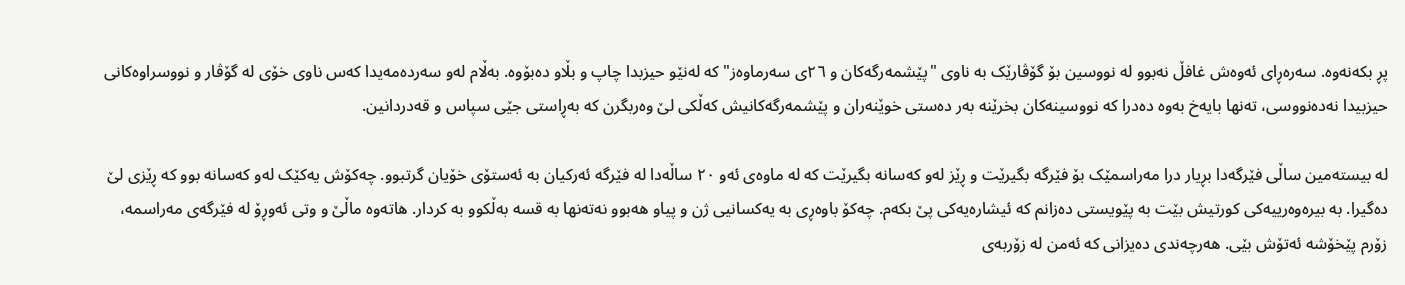پڕ بکەنەوە. سەرەڕای ئەوەش غافڵ نەبوو لە نووسین بۆ گۆڤارێک بە ناوی "پێشمەرگەکان و ٢٦ی سەرماوەز" کە لەنێو حیزبدا چاپ و بڵاو دەبۆوە. بەڵام لەو سەردەمەیدا کەس ناوی خۆی لە گۆڤار و نووسراوەکانی حیزبیدا نەدەنووسی، تەنها بایەخ بەوە دەدرا کە نووسینەکان بخرێنە بەر دەستی خوێنەران و پێشمەرگەکانیش کەڵکی لێ وەربگرن کە بەڕاستی جێی سپاس و قەدردانین.

لە بیستەمین ساڵی فێرگەدا بڕیار درا مەراسمێک بۆ فێرگە بگیرێت و ڕێز لەو کەسانە بگیرێت کە لە ماوەی ئەو ٢٠ ساڵەدا لە فێرگە ئەرکیان بە ئەستۆی خۆیان گرتبوو. چەکۆش یەکێک لەو کەسانە بوو کە ڕێزی لێ دەگیرا. بە بیرەوەرییەکی کورتیش بێت بە پێویستی دەزانم کە ئیشارەیەکی پێ بکەم. چەکۆ باوەڕی بە یەکسانیی ژن و پیاو هەبوو نەتەنها بە قسە بەڵکوو بە کردار. هاتەوە ماڵێ و وتی ئەوڕۆ لە فێرگەی مەراسمە، زۆرم پێخۆشە ئەتۆش بێی. هەرچەندی دەیزانی کە ئەمن لە زۆربەی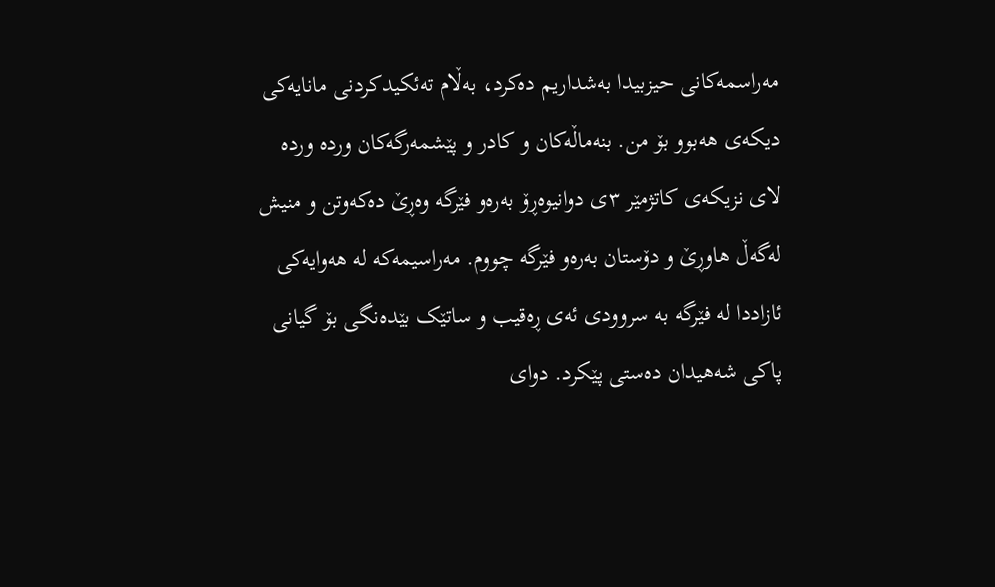مەراسمەکانی حیزبیدا بەشداریم دەکرد، بەڵام تەئکیدکردنی مانایەکی دیکەی هەبوو بۆ من. بنەماڵەکان و کادر و پێشمەرگەکان وردە وردە لای نزیکەی کاتژمێر ٣ی دوانیوەڕۆ بەرەو فێرگە وەڕێ دەکەوتن و منیش لەگەڵ هاوڕێ و دۆستان بەرەو فێرگە چووم. مەراسیمەکە لە هەوایەکی ئازاددا لە فێرگە بە سروودی ئەی ڕەقیب و ساتێک بێدەنگی بۆ گیانی پاکی شەهیدان دەستی پێکرد. دوای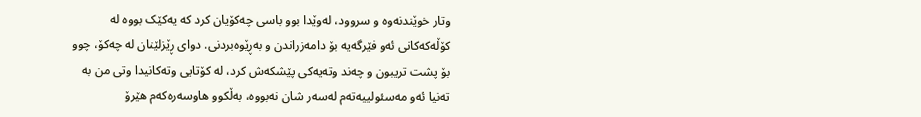وتار خوێندنەوە و سروود، لەوێدا بوو باسی چەکۆیان کرد کە یەکێک بووە لە کۆڵەکەکانی ئەو فێرگەیە بۆ دامەزراندن و بەڕێوەبردنی. دوای ڕێزلێنان لە چەکۆ، چوو بۆ پشت تریبون و چەند وتەیەکی پێشکەش کرد، لە کۆتایی وتەکانیدا وتی من بە تەنیا ئەو مەسئولییەتەم لەسەر شان نەبووە، بەڵکوو هاوسەرەکەم هێرۆ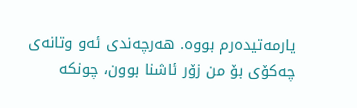یارمەتیدەرم بووە. هەرچەندی ئەو وتانەی چەکۆی بۆ من زۆر ئاشنا بوون، چونکە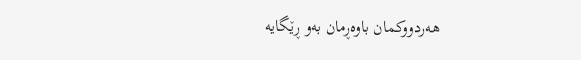هەردووکمان باوەڕمان بەو ڕێگایە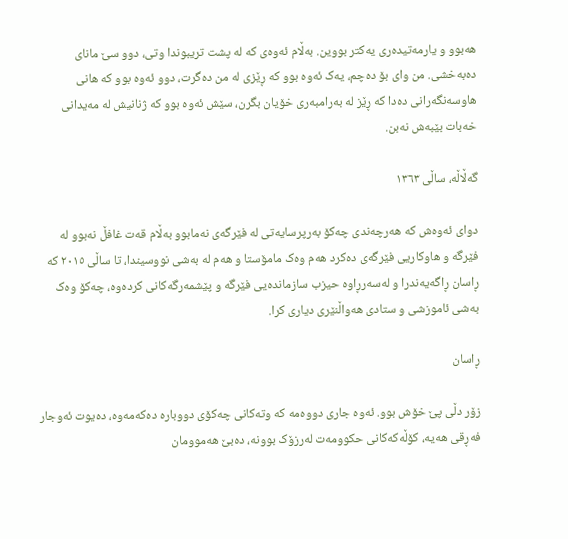هەبوو و یارمەتیدەری یەکتر بووین. بەڵام ئەوەی کە لە پشت تریبوندا وتی، دوو سێ مانای دەبەخشی. من وای بۆ دەچم، یەک ئەوە بوو کە ڕێزی لە من دەگرت، دوو ئەوە بوو کە هانی هاوسەنگەرانی دەدا کە ڕێز لە بەرامبەری خۆیان بگرن، سێش ئەوە بوو کە ژنانیش لە مەیدانی خەبات بێبەش نەبن.

گەڵاڵە، ساڵی ١٣٦٣

دوای ئەوەش کە هەرچەندی چەکۆ بەرپرسایەتی لە فێرگەی نەمابوو بەڵام قەت غافڵ نەبوو لە فێرگە و هاوکاریی فێرگەی دەکرد هەم وەک مامۆستا و هەم لە بەشی نووسیندا، تا ساڵی ٢٠١٥ کە ڕاسان ڕاگەیەندرا و لەسەرڕاوە حیزب سازماندەیی فێرگە و پێشمەرگەکانی کردەوە، چەکۆ وەک بەشی ئاموزشی و ستادی هەواڵنێری دیاری کرا.

ڕاسان

زۆر دڵی پێ خۆش بوو. ئەوە جاری دووەمە کە وتەکانی چەکۆی دووبارە دەکەمەوە، دەیوت ئەوجار فەڕقی هەیە، کۆڵەکەکانی حکوومەت لەرزۆک بوونە، دەبێ هەموومان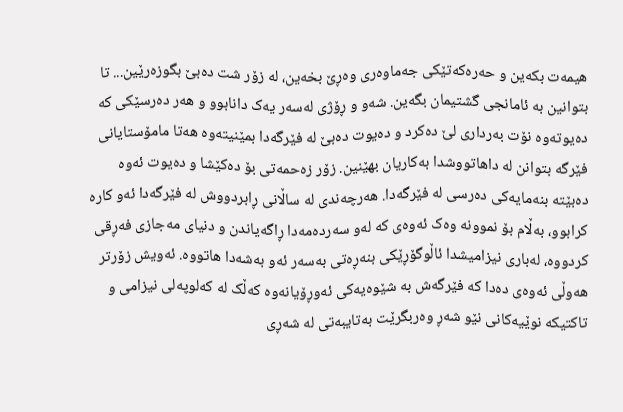هیمەت بکەین و حەرەکەتێکی جەماوەری وەڕێ بخەین، لە زۆر شت دەبێ بگوزەرێین... تا بتوانین بە ئامانجی گشتیمان بگەین. شەو و ڕۆژی لەسەر یەک دانابوو و هەر دەرسێکی کە دەیوتەوە نۆت بەرداری لێ دەکرد و دەیوت دەبێ لە فێرگەدا بمێنیتەوە هەتا مامۆستایانی فێرگە بتوانن لە داهاتووشدا بەکاریان بهێنین. زۆر زەحمەتی بۆ دەکێشا و دەیوت ئەوە دەبێتە بنەمایەکی دەرسی لە فێرگەدا. هەرچەندی لە ساڵانی ڕابردووش لە فێرگەدا ئەو کارە کرابوو، بەڵام بۆ نموونە وەک ئەوەی کە لەو سەردەمەدا ڕاگەیاندن و دنیای مەجازی فەڕقی کردووە، لەباری نیزامیشدا ئاڵوگۆڕێکی بنەڕەتی بەسەر ئەو بەشەدا هاتووە. ئەویش زۆرتر هەوڵی ئەوەی دەدا کە فێرگەش بە شێوەیەکی ئەوڕۆیانەوە کەڵک لە کەلوپەلی نیزامی و تاکتیکە نوێیەکانی نێو شەڕ وەربگرێت بەتایبەتی لە شەڕی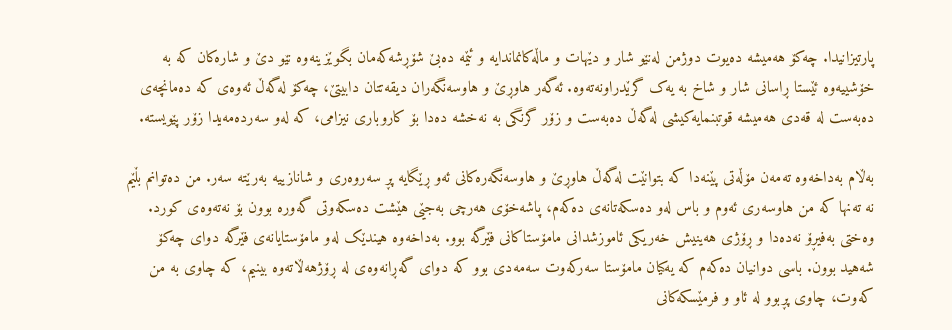پارتیزانیدا. چەکۆ هەمیشە دەیوت دوژمن لەنێو شار و دێهات و ماڵەکانماندایە و ئێمە دەبێ شۆڕشەکەمان بگوێزینەوە نێو دێ و شارەکان کە بە خۆشییەوە ئێستا ڕاسانی شار و شاخ بە یەک گرێدراونەتەوە. ئەگەر هاوڕێ و هاوسەنگەران دیقەتتان دابیتێ، چەکۆ لەگەڵ ئەوەی کە دەمانچەی دەبەست لە قەدی هەمیشە قوتبنمایەکیشی لەگەڵ دەبەست و زۆر گرنگی بە نەخشە دەدا بۆ کاروباری نیزامی، کە لەو سەردەمەیدا زۆر پێویستە.

بەڵام بەداخەوە تەمەن مۆڵەتی پێنەدا کە بتوانێت لەگەڵ هاوڕێ و هاوسەنگەرەکانی ئەو ڕێگایە پڕ سەروەری و شانازییە بەرێتە سەر. من دەتوانم بڵێم نە تەنها کە من هاوسەری ئەوم و باس لەو دەسکەتانەی دەکەم، پاشەخۆی هەرچی بەجێی هێشت دەسکەوتی گەورە بوون بۆ نەتەوەی کورد. وەختی بەفیڕۆ نەدەدا و ڕۆژی هەینیش خەریکی ئاموزشدانی مامۆستاکانی فێرگە بوو. بەداخەوە هیندێک لەو مامۆستایانەی فێرگە دوای چەکۆ شەهید بوون. باسی دوانیان دەکەم کە یەکیان مامۆستا سەرکەوت سەمەدی بوو کە دوای گەڕانەوەی لە ڕۆژهەڵاتەوە بینیم، کە چاوی بە من کەوت، چاوی پڕبوو لە ئاو و فرمێسکەکانی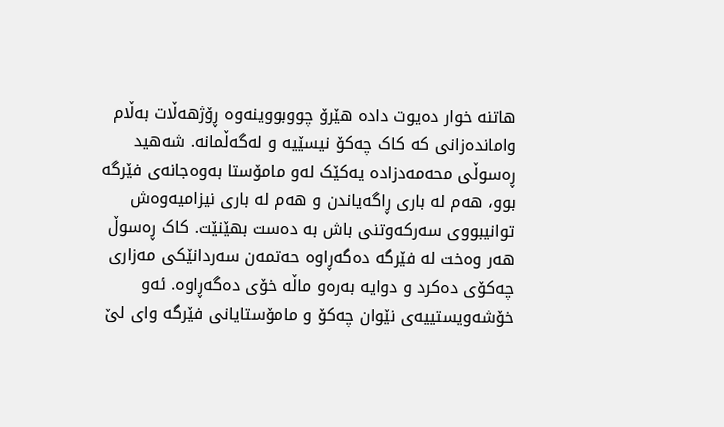هاتنە خوار دەیوت دادە هێرۆ چووبووینەوە ڕۆژهەڵات بەڵام واماندەزانی کە کاک چەکۆ نیسێیە و لەگەڵمانە. شەهید ڕەسوڵی محەمەدزادە یەکێک لەو مامۆستا بەوەجانەی فێرگە بوو، هەم لە باری ڕاگەیاندن و هەم لە باری نیزامیەوەش توانیبووی سەرکەوتنی باش بە دەست بهێنێت. کاک ڕەسوڵ هەر وەخت لە فێرگە دەگەڕاوە حەتمەن سەردانێکی مەزاری چەکۆی دەکرد و دوایە بەرەو ماڵە خۆی دەگەڕاوە. ئەو خۆشەویستییەی نێوان چەکۆ و مامۆستایانی فێرگە وای لێ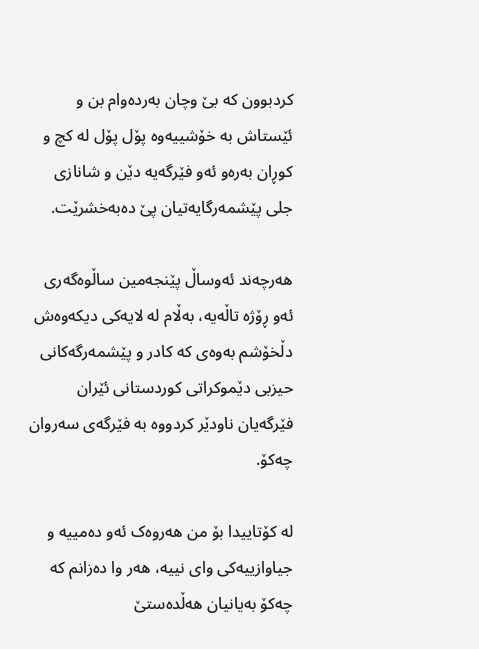کردبوون کە بێ وچان بەردەوام بن و ئێستاش بە خۆشییەوە پۆل پۆل لە کچ و کوڕان بەرەو ئەو فێرگەیە دێن و شانازی جلی پێشمەرگایەتیان پێ دەبەخشرێت.

هەرچەند ئەوساڵ پێنجەمین ساڵوەگەری ئەو ڕۆژە تاڵەیە، بەڵام لە لایەکی دیکەوەش دڵخۆشم بەوەی کە کادر و پێشمەرگەکانی حیزبی دێموکراتی کوردستانی ئێران فێرگەیان ناودێر کردووە بە فێرگەی سەروان چەکۆ.

لە کۆتاییدا بۆ من هەروەک ئەو دەمییە و جیاوازییەکی وای نییە، هەر وا دەزانم کە چەکۆ بەیانیان هەڵدەستێ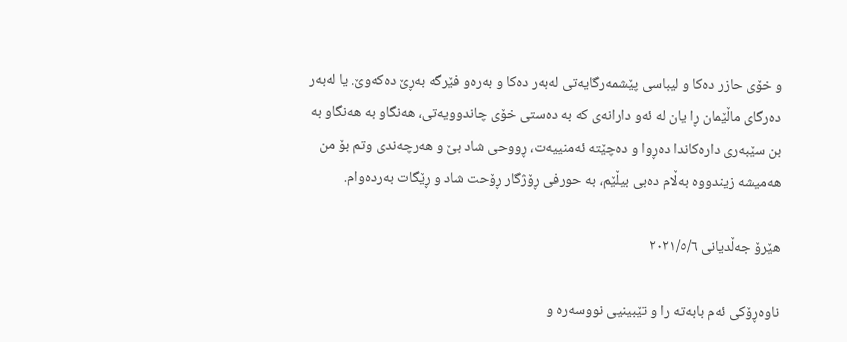و خۆی حازر دەکا و لیباسی پێشمەرگایەتی لەبەر دەکا و بەرەو فێرگە بەڕێ دەکەوێ. یا لەبەر دەرگای ماڵێمان ڕا یان لە ئەو دارانەی کە بە دەستی خۆی چاندوویەتی، هەنگاو بە هەنگاو بە بن سێبەری دارەکاندا دەڕوا و دەچێتە ئەمنییەت، ڕووحی شاد بێ و هەرچەندی وتم بۆ من هەمیشە زیندووە بەڵام دەبی بیڵێم، بە حورفی ڕۆژگار ڕۆحت شاد و ڕێگات بەردەوام.

هێرۆ جەڵدیانی ٢٠٢١/٥/٦

ناوەڕۆکی ئەم بابەتە را و تێبینیی نووسەرە و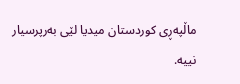ماڵپەڕی کوردستان میدیا لێی بەرپرسیار نییە.